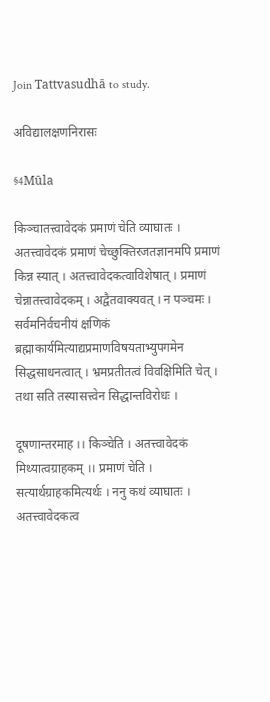Join Tattvasudhā to study.

अविद्यालक्षणनिरासः

§4Mūla

किञ्चातत्त्वावेदकं प्रमाणं चेति व्याघातः । अतत्त्वावेदकं प्रमाणं चेच्छुक्तिरजतज्ञानमपि प्रमाणं किन्न स्यात् । अतत्त्वावेदकत्वाविशेषात् । प्रमाणं चेन्नातत्त्वावेदकम् । अद्वैतवाक्यवत् । न पञ्चमः । सर्वमनिर्वचनीयं क्षणिकं ब्रह्माकार्यमित्याद्यप्रमाणविषयताभ्युपगमेन सिद्धसाधनत्वात् । भ्रमप्रतीतत्वं विवक्षिमिति चेत् । तथा सति तस्यासत्त्वेन सिद्धान्तविरोधः ।

दूषणान्तरमाह ।। किञ्चेति । अतत्त्वावेदकं मिथ्यात्वग्राहकम् ।। प्रमाणं चेति । सत्यार्थग्राहकमित्यर्थः । ननु कथं व्याघातः । अतत्त्वावेदकत्व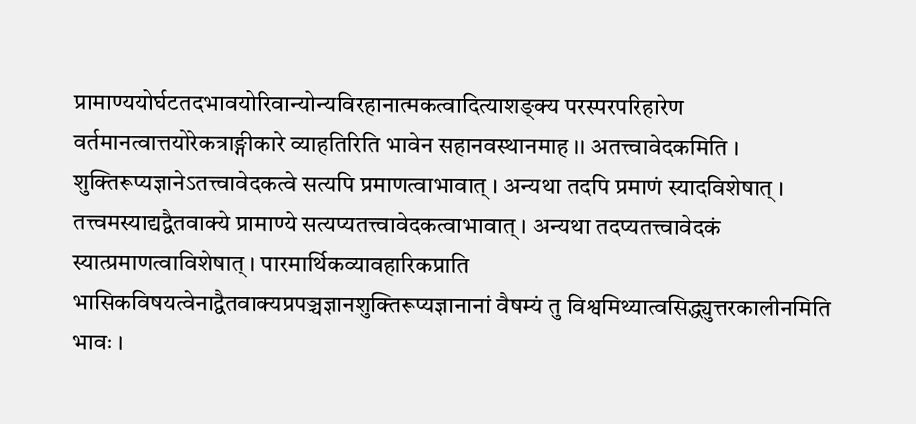प्रामाण्ययोर्घटतदभावयोरिवान्योन्यविरहानात्मकत्वादित्याशङ्क्य परस्परपरिहारेण वर्तमानत्वात्तयोरेकत्राङ्गीकारे व्याहतिरिति भावेन सहानवस्थानमाह ।। अतत्त्वावेदकमिति । शुक्तिरूप्यज्ञानेऽतत्त्वावेदकत्वे सत्यपि प्रमाणत्वाभावात् । अन्यथा तदपि प्रमाणं स्यादविशेषात् । तत्त्वमस्याद्यद्वैतवाक्ये प्रामाण्ये सत्यप्यतत्त्वावेदकत्वाभावात् । अन्यथा तदप्यतत्त्वावेदकं स्यात्प्रमाणत्वाविशेषात् । पारमार्थिकव्यावहारिकप्राति भासिकविषयत्वेनाद्वैतवाक्यप्रपञ्चज्ञानशुक्तिरूप्यज्ञानानां वैषम्यं तु विश्वमिथ्यात्वसिद्ध्युत्तरकालीनमिति भावः ।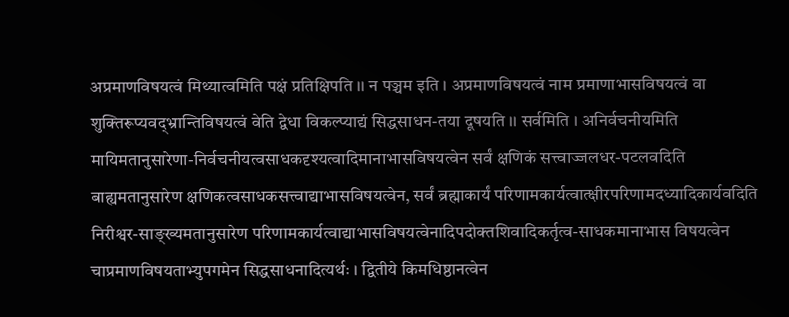अप्रमाणविषयत्वं मिथ्यात्वमिति पक्षं प्रतिक्षिपति ।। न पञ्चम इति । अप्रमाणविषयत्वं नाम प्रमाणाभासविषयत्वं वा शुक्तिरूप्यवद्भ्रान्तिविषयत्वं वेति द्वेधा विकल्प्याद्यं सिद्धसाधन-तया दूषयति ।। सर्वमिति । अनिर्वचनीयमिति मायिमतानुसारेणा-निर्वचनीयत्वसाधकदृश्यत्वादिमानाभासविषयत्वेन सर्वं क्षणिकं सत्त्वाज्जलधर-पटलवदिति बाह्यमतानुसारेण क्षणिकत्वसाधकसत्त्वाद्याभासविषयत्वेन, सर्वं ब्रह्माकार्यं परिणामकार्यत्वात्क्षीरपरिणामदध्यादिकार्यवदिति निरीश्वर-साङ्ख्यमतानुसारेण परिणामकार्यत्वाद्याभासविषयत्वेनादिपदोक्तशिवादिकर्तृत्व-साधकमानाभास विषयत्वेन चाप्रमाणविषयताभ्युपगमेन सिद्धसाधनादित्यर्थः । द्वितीये किमधिष्ठानत्वेन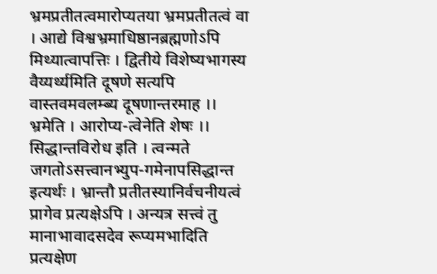भ्रमप्रतीतत्वमारोप्यतया भ्रमप्रतीतत्वं वा । आद्ये विश्वभ्रमाधिष्ठानब्रह्मणोऽपि मिथ्यात्वापत्तिः । द्वितीये विशेष्यभागस्य वैय्यर्थ्यमिति दूषणे सत्यपि वास्तवमवलम्ब्य दूषणान्तरमाह ।। भ्रमेति । आरोप्य-त्वेनेति शेषः ।। सिद्धान्तविरोध इति । त्वन्मते जगतोऽसत्त्वानभ्युप-गमेनापसिद्धान्त इत्यर्थः । भ्रान्तौ प्रतीतस्यानिर्वचनीयत्वं प्रागेव प्रत्यक्षेऽपि । अन्यत्र सत्त्वं तु मानाभावादसदेव रूप्यमभादिति प्रत्यक्षेण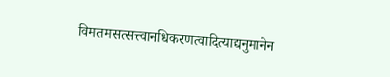विमतमसत्सत्त्वानधिकरणत्वादित्याद्यनुमानेन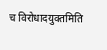च विरोधादयुक्तमिति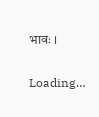भावः ।

Loading…